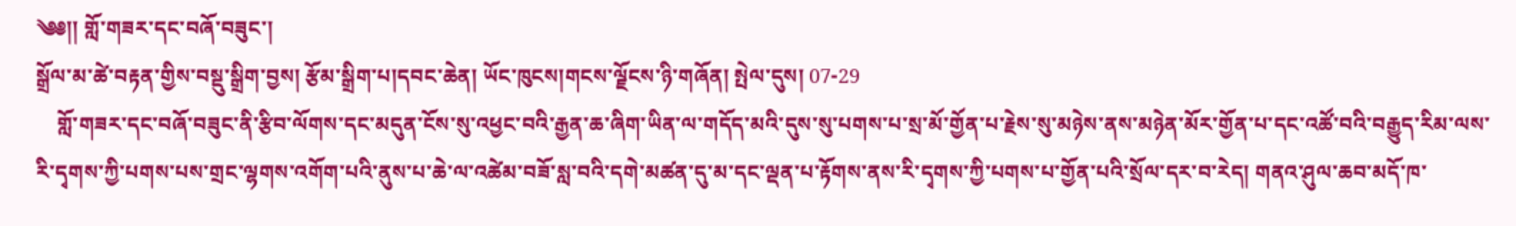༄༅།། གློ་གཟར་དང་བཞོ་བཟུང་།
སྒྲོལ་མ་ཚེ་བརྟན་གྱིས་བསྡུ་སྒྲིག་བྱས། རྩོམ་སྒྲིག་པ།དབང་ཆེན། ཡོང་ཁུངས།གངས་ལྗོངས་ཉི་གཞོན། སྤེལ་དུས། 07-29
    གློ་གཟར་དང་བཞོ་བཟུང་ནི་རྩིབ་ལོགས་དང་མདུན་ངོས་སུ་འཕྱང་བའི་རྒྱན་ཆ་ཞིག་ཡིན་ལ་གདོད་མའི་དུས་སུ་པགས་པ་སྲ་མོ་གྱོན་པ་རྗེས་སུ་མཉེས་ནས་མཉེན་མོར་གྱོན་པ་དང་འཚོ་བའི་བརྒྱུད་རིམ་ལས་རི་དྭགས་ཀྱི་པགས་པས་གྲང་ལྷགས་འགོག་པའི་ནུས་པ་ཆེ་ལ་འཚེམ་བཟོ་སླ་བའི་དགེ་མཚན་དུ་མ་དང་ལྡན་པ་རྟོགས་ནས་རི་དྭགས་ཀྱི་པགས་པ་གྱོན་པའི་སྲོལ་དར་བ་རེད། གནའ་ཤུལ་ཆབ་མདོ་ཁ་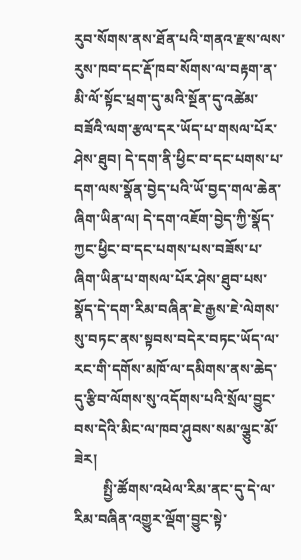རུབ་སོགས་ནས་ཐོན་པའི་གནའ་རྫས་ལས་རུས་ཁབ་དང་རྡོ་ཁབ་སོགས་ལ་བརྟག་ན་མི་ལོ་སྟོང་ཕྲག་དུ་མའི་སྔོན་དུ་འཚེམ་བཟོའི་ལག་རྩལ་དར་ཡོད་པ་གསལ་པོར་ཤེས་ཐུབ། དེ་དག་ནི་ཕྱིང་བ་དང་པགས་པ་དག་ལས་སྣོན་བྱེད་པའི་ཡོ་བྱད་གལ་ཆེན་ཞིག་ཡིན་ལ། དེ་དག་འཇོག་བྱེད་ཀྱི་སྣོད་ཀྱང་ཕྱིང་བ་དང་པགས་པས་བཟོས་པ་ཞིག་ཡིན་པ་གསལ་པོར་ཤེས་ཐུབ་པས་སྣོད་དེ་དག་རིམ་བཞིན་ཇེ་རྒྱས་ཇེ་ལེགས་སུ་བཏང་ནས་སྟབས་བདེར་བཏང་ཡོད་ལ་རང་གི་དགོས་མཁོ་ལ་དམིགས་ནས་ཆེད་དུ་རྩིབ་ལོགས་སུ་འདོགས་པའི་སྲོལ་བྱུང་བས་དེའི་མིང་ལ་ཁབ་ཤུབས་སམ་ལྕུང་མོ་ཟེར།
        སྤྱི་ཚོགས་འཕེལ་རིམ་ནང་དུ་དེ་ལ་རིམ་བཞིན་འགྱུར་ལྡོག་བྱུང་སྟེ་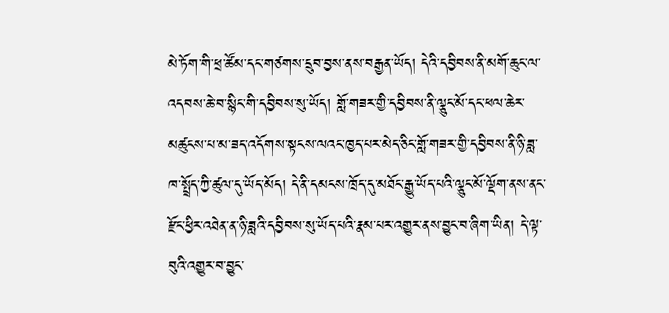མེ་ཏོག་གི་ཕྲ་ཚོམ་དང་གཙགས་དྲུབ་བྱས་ནས་བརྒྱན་ཡོད། དེའི་དབྱིབས་ནི་མགོ་ཆུང་ལ་འདབས་ཆེ་བ་སྙིང་གི་དབྱིབས་སུ་ཡོད། གློ་གཟར་གྱི་དབྱིབས་ནི་ལྕུང་མོ་དང་ཕལ་ཆེར་མཚུངས་པ་མ་ཟད་འདོགས་སྟངས་ལའང་ཁྱད་པར་མེད་ཅིང་གློ་གཟར་གྱི་དབྱིབས་ནི་ཉི་ཟླ་ཁ་སྤྲོད་ཀྱི་ཚུལ་དུ་ཡོད་མོད། དེ་ནི་དམངས་ཁྲོད་དུ་མཐོང་རྒྱུ་ཡོད་པའི་ལྕུང་མོ་ལྡོག་ནས་ནང་རྫོང་ཕྱིར་འཐེན་ན་ཉི་ཟླའི་དབྱིབས་སུ་ཡོད་པའི་རྣམ་པར་འགྱུར་ནས་བྱུང་བ་ཞིག་ཡིན། དེ་ལྟ་བུའི་འགྱུར་བ་བྱུང་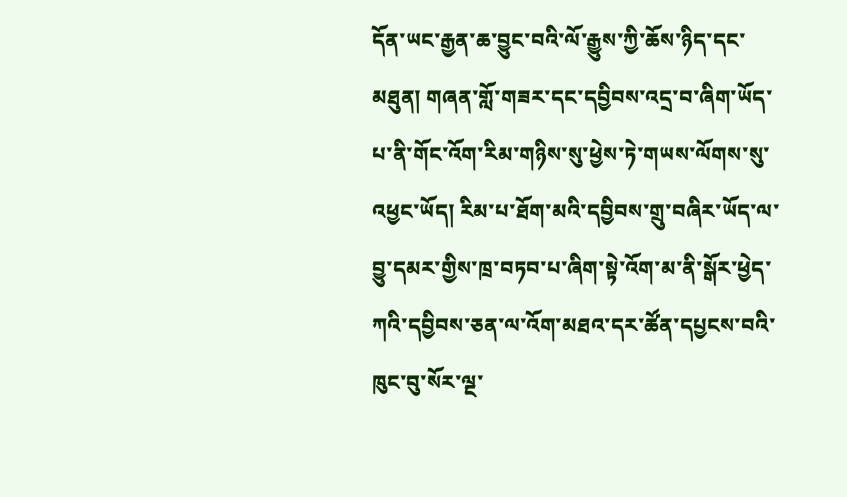དོན་ཡང་རྒྱན་ཆ་བྱུང་བའི་ལོ་རྒྱུས་ཀྱི་ཆོས་ཉིད་དང་མཐུན། གཞན་གློ་གཟར་དང་དབྱིབས་འདྲ་བ་ཞིག་ཡོད་པ་ནི་གོང་འོག་རིམ་གཉིས་སུ་ཕྱེས་ཏེ་གཡས་ལོགས་སུ་འཕྱང་ཡོད། རིམ་པ་ཐོག་མའི་དབྱིབས་གྲུ་བཞིར་ཡོད་ལ་བྱུ་དམར་གྱིས་ཁྲ་བཏབ་པ་ཞིག་སྟེ་འོག་མ་ནི་སྒོར་ཕྱེད་ཀའི་དབྱིབས་ཅན་ལ་འོག་མཐའ་དར་ཚོན་དཔྱངས་བའི་ཁུང་བུ་སོར་ལྔ་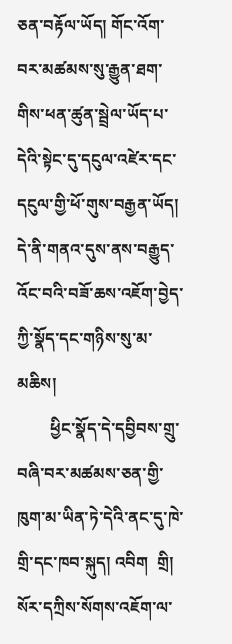ཅན་བརྟོལ་ཡོད། གོང་འོག་བར་མཚམས་སུ་རྒྱུན་ཐག་གིས་ཕན་ཚུན་སྦྲེལ་ཡོད་པ་དེའི་སྟེང་དུ་དངུལ་འཛེར་དང་དངུལ་གྱི་ཕོ་གུས་བརྒྱན་ཡོད།  དེ་ནི་གནའ་དུས་ནས་བརྒྱུད་འོང་བའི་བཟོ་ཆས་འཇོག་བྱེད་ཀྱི་སྣོད་དང་གཉིས་སུ་མ་མཆིས།
        ཕྱིང་སྣོད་དེ་དབྱིབས་གྲུ་བཞི་བར་མཚམས་ཅན་གྱི་ཁུག་མ་ཡིན་ཏེ་དེའི་ནང་དུ་ཁེ་གྲི་དང་ཁབ་སྐུད། འབིག  གྲི། སོར་དཀྲིས་སོགས་འཇོག་ལ་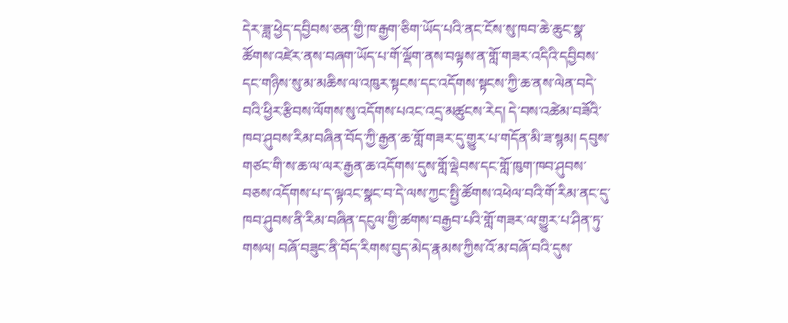དེར་ཟླ་ཕྱེད་དབྱིབས་ཅན་གྱི་ཁ་རྒྱག་ཅིག་ཡོད་པའི་ནང་ངོས་སུ་ཁབ་ཆེ་ཆུང་སྣ་ཚོགས་འཛེར་ནས་བཞག་ཡོད་པ་གོ་ལྡོག་ནས་བལྟས་ན་གློ་གཟར་འདིའི་དབྱིབས་དང་གཉིས་སུ་མ་མཆིས་ལ་འཁུར་སྟངས་དང་འདོགས་སྟངས་ཀྱི་ཆ་ནས་ལེན་བདེ་བའི་ཕྱིར་རྩིབས་ལོགས་སུ་འདོགས་པའང་འདྲ་མཚུངས་རེད། དེ་བས་འཚེམ་བཟོའི་ཁབ་ཤུབས་རིམ་བཞིན་བོད་ཀྱི་རྒྱན་ཆ་གློ་གཟར་དུ་གྱུར་པ་གདོན་མི་ཟ་སྙམ། དབུས་གཙང་གི་ས་ཆ་ལ་ལར་རྒྱན་ཆ་འདོགས་དུས་གློ་ལྡེབས་དང་གློ་ཁུག་ཁབ་ཤུབས་བཅས་འདོགས་པ་ད་ལྟའང་སྣང་བ་དེ་ལས་ཀྱང་སྤྱི་ཚོགས་འཕེལ་བའི་གོ་རིམ་ནང་དུ་ཁབ་ཤུབས་ནི་རིམ་བཞིན་དངུལ་གྱི་ཚགས་བརྒྱབ་པའི་གློ་གཟར་ལ་གྱུར་པ་ཤིན་ཏུ་གསལ། བཞོ་བཟུང་ནི་བོད་རིགས་བུད་མེད་རྣམས་ཀྱིས་འོ་མ་བཞོ་བའི་དུས་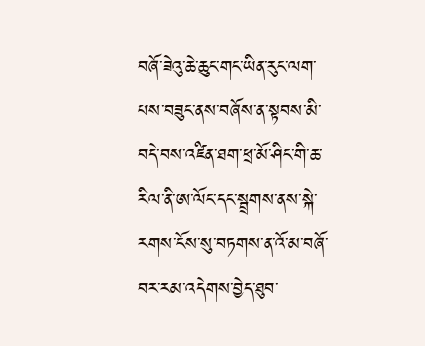བཞོ་ཟེའུ་ཆེ་ཆུང་གང་ཡིན་རུང་ལག་པས་བཟུང་ནས་བཞོས་ན་སྟབས་མི་བདེ་བས་འཛིན་ཐག་ཕྲ་མོ་ཤིང་གི་ཆ་རིལ་ནི་ཨ་ལོང་དང་སྦྲགས་ནས་སྐེ་རགས་ངོས་སུ་བཏགས་ན་འོ་མ་བཞོ་བར་རམ་འདེགས་བྱེད་ཐུབ་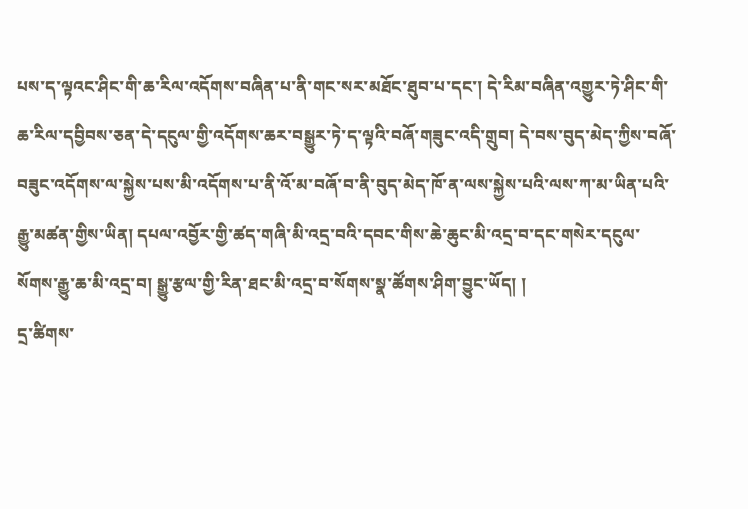པས་ད་ལྟའང་ཤིང་གི་ཆ་རིལ་འདོགས་བཞིན་པ་ནི་གང་སར་མཐོང་ཐུབ་པ་དང་། དེ་རིམ་བཞིན་འགྱུར་ཏེ་ཤིང་གི་ཆ་རིལ་དབྱིབས་ཅན་དེ་དངུལ་གྱི་འདོགས་ཆར་བསྒྱུར་ཏེ་ད་ལྟའི་བཞོ་གཟུང་འདི་གྲུབ། དེ་བས་བུད་མེད་ཀྱིས་བཞོ་བཟུང་འདོགས་ལ་སྐྱེས་པས་མི་འདོགས་པ་ནི་འོ་མ་བཞོ་བ་ནི་བུད་མེད་ཁོ་ན་ལས་སྐྱེས་པའི་ལས་ཀ་མ་ཡིན་པའི་རྒྱུ་མཚན་གྱིས་ཡིན། དཔལ་འབྱོར་གྱི་ཚད་གཞི་མི་འདྲ་བའི་དབང་གིས་ཆེ་ཆུང་མི་འདྲ་བ་དང་གསེར་དངུལ་སོགས་རྒྱུ་ཆ་མི་འདྲ་བ། སྒྱུ་རྩལ་གྱི་རིན་ཐང་མི་འདྲ་བ་སོགས་སྣ་ཚོགས་ཤིག་བྱུང་ཡོད། །
དྲ་ཚིགས་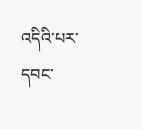འདིའི་པར་དབང་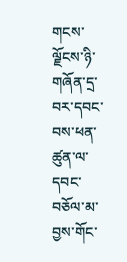གངས་ལྗོངས་ཉི་གཞོན་དྲ་བར་དབང་བས་ཕན་ཚུན་ལ་དབང་བཅོལ་མ་བྱས་གོང་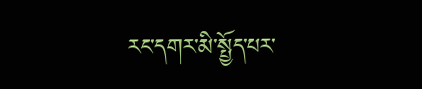རང་དགར་མི་སྤྱོད་པར་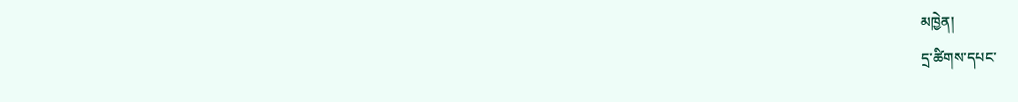མཁྱེན།
དྲ་ཚིགས་དཔང་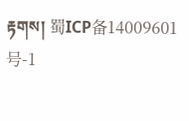རྟགས། 蜀ICP备14009601号-1